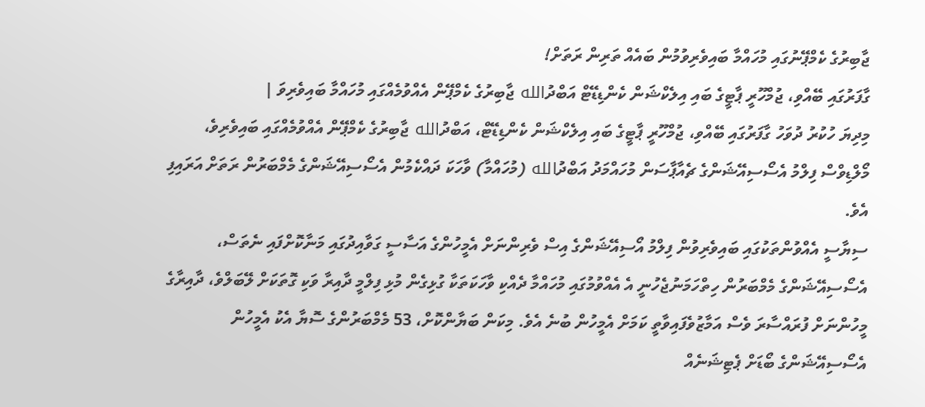ޖާބިރުގެ ކެމްޕޭނުގައި މުހައްމާ ބައިވެރިވުމުން ބައެއް ތަރިން ރަތަށް!
ގާފަރުގައި ބޭއްވި، ޖުމްހޫރީ ޕާޓީގެ ބައި އިލެކްޝަން ކެންޑިޑޭޓް އަބްދުالله ޖާބިރުގެ ކެމްޕޭން އެއްވުމެއްގައި މުހައްމާ ބައިވެރިވަ |
މިދިޔަ ހުކުރު ދުވަހު ގާފަރުގައި ބޭއްވި، ޖުމްހޫރީ ޕާޓީގެ ބައި އިލެކްޝަން ކެންޑިޑޭޓް، އަބްދުالله ޖާބިރުގެ ކެމްޕޭން އެއްވުމެއްގައި ބައިވެރިވެ، މޯލްޑިވްސް ފިލްމު އެސޯސިއޭޝަންގެ ޗެއާޕާސަން މުހައްމަދު އަބްދުالله (މުހައްމާ) ވާހަކަ ދައްކެމުން އެސޯސިއޭޝަންގެ މެމްބަރުން ރަތަށް އަރައިފި އެވެ.
ސިޔާސީ އެއްވުންތަކުގައި ބައިވެރިވުން ފިލްމު އޯސިއޭޝަންގެ އިސް ވެރިންނަށް އެމީހުންގެ އަސާސީ ގަވާއިދުގައި މަނާކޮށްފައި ނެތަސް، އެސޯސިއޭޝަންގެ މެމްބަރުން ހިތްހަމަނުޖެހުނީ އެ އެއްވުމުގައި މުހައްމާ ދެއްކި ވާހަކަތަކާ ގުޅިގެން މުޅި ފިލްމީ ދާއިރާ ވަކި ގޮތަކަށް ލޭބަލްވެ، ދާއިރާގެ މީހުންނަށް ފުރައްސާރަ ވެސް އަމާޒުވެފައިވާތީ ކަމަށް އެމީހުން ބުނެ އެވެ. މިކަން ބަޔާންކޮށް، 53 މެމްބަރުންގެ ސޮޔާ އެކު އެމީހުން އެސޯސިއޭޝަންގެ ބޯޑަށް ޕެޓިޝަނެއް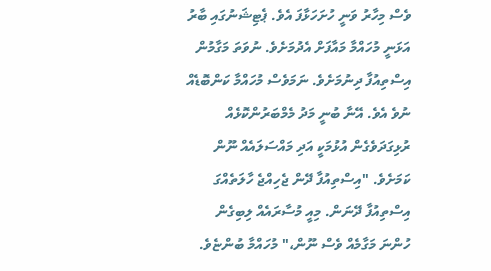ވެސް މިހާރު ވަނީ ހުށަހަޅާފަ އެވެ. ޕެޓިޝަނުގައި ބާރު އަޅަނީ މުހައްމާ މައާފަށް އެދުމަށެވެ. ނުވަތަ މަގާމުން އިސްތިއުފާ ދިނުމަށެވެ. ނަމަވެސް މުހައްމާ ކަންބޮޑެއް ނުވެ އެވެ. އޭނާ ބުނީ މަދު މެމްބަރުންކޮޅެއް ރުޅިގަދަވެގެން އުޅުމަކީ އަދި މައްސަލައެއް ނޫން ކަމަށެވެ. "އިސްތިއުފާ ދޭން ޖެހިއްޖެ ހާލަތެއްގަ އިސްތިއުފާ ދޭނަން. މިއީ މުސާރައެއް ލިބިގެން ހުންނަ މަގާމެއް ވެސް ނޫން،" މުހައްމާ ބުންޏެވެ.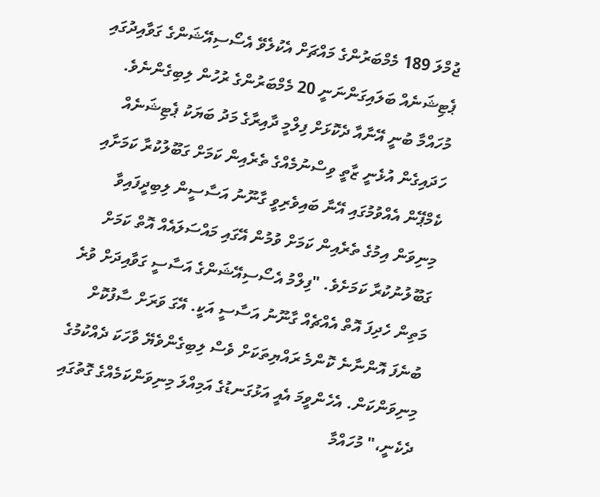ޖުމްލަ 189 މެމްބަރުންގެ މައްޗަށް އެކުލެވޭ އެސޯސިއޭޝަންގެ ގަވާއިދުގައި ޕެޓިޝަނެއް ބަލައިގަންނަނީ 20 މެމްބަރުންގެ ރުހުން ލިބިގެންނެވެ.
މުހައްމާ ބުނީ އޭނާއާ ދެކޮޅަށް ފިލްމީ ދާއިރާގެ މަދު ބަޔަކު ޕެޓިޝަނެއް ހަދައިގެން އުޅެނީ ޒާތީ ވިސްނުމެއްގެ ތެރެއިން ކަމަށް ގަބޫލުކުރާ ކަމަށާއި ކެމްޕޭން އެއްވުމުގައި އޭނާ ބައިވެރިވީ ގާނޫނު އަސާސީން ލިބިދީފައިވާ މިނިވަން އިމުގެ ތެރެއިން ކަމަށް ވުމުން އޭގައި މައްސަލައެއް އޮތް ކަމަށް ގަބޫލުނުކުރާ ކަމަށެވެ. "ފިލްމު އެސޯސިއޭޝަންގެ އަސާސީ ގަވާއިދަށް ވުރެ މަތިން ހެދިފަ އޮތް އެއްޗެއް ގާނޫނު އަސާސީ އަކީ. އޭގަ ވަރަށް ސާފުކޮށް ބުނެފަ އޮންނާނެ ކޮންމެ ރައްޔިތަކަށް ވެސް ލިބިގެންވެޔޭ ވާހަކަ ދެއްކުމުގެ މިނިވަންކަން. އެހެންވީމަ އެއީ އަޅުގަނޑުގެ އަމިއްލަ މިނިވަންކަމެއްގެ ގޮތުގައި ދެކެނީ،" މުހައްމާ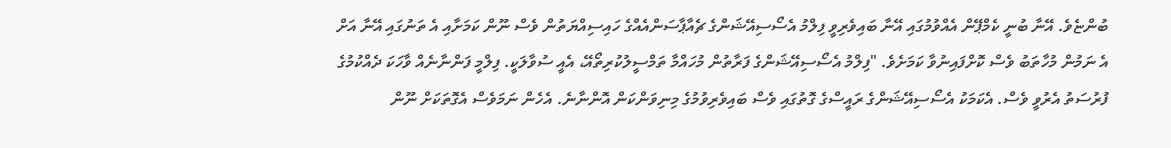ބުންޏެވެ. އޭނާ ބުނީ ކެމްޕޭން އެއްވުމުގައި އޭނާ ބައިވެރިވީ ފިލްމު އެސޯސިއޭޝަންގެ ޗެއާޕާސަންއެއްގެ ހައިސިއްޔަތުން ވެސް ނޫން ކަމަށާއި އެ ތަނުގައި އޭނާ އަށް އެ ނަމުން މުހާތަބު ވެސް ކޮށްފައިނުވާ ކަމަށެވެ. "ފިލްމު އެސޯސިއޭޝަންގެ ފަރާތުން މުހައްމާ ތަމްސީލުކުރިތޯއޭ، އެއީ ސުވާލަކީ. ފިލްމީ ފަންނާނެއް ވާހަކަ ދެއްކުމުގެ ފުރުސަތު އެރުވީ ވެސް. އެކަމަކު އެސޯސިއޭޝަންގެ ރައީސްގެ ގޮތުގައި ވެސް ބައިވެރިވުމުގެ މިނިވަންކަން އޮންނާނެ. އެހެން ނަމަވެސް އެގޮތަކަށް ނޫން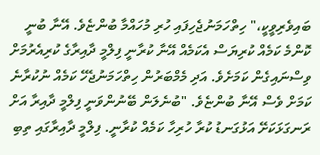ބައިވެރިވީކީ،" ހިތްހަމަނުޖެހިފައި ހުރި މުހައްމާ ބުންޏެވެ. އޭނާ ބުނީ ކޮންމެ ކަމެއް ކުރިޔަސް އެކަމެއް އޭނާ ކުރާނީ ފިލްމީ ދާއިރާގެ ކުރިއެރުމަށް ވިސްނައިގެން ކަމަށެވެ. އަދި މެމްބަރުން ހިތްހަމަނުޖެހޭ ކަމެއް ނުކުރާނެ ކަމަށް ވެސް އޭނާ ބުންޏެވެ. "ބުނެލަން ބޭނުންވަނީ ފިލްމީ ދާއިރާ އަށް ރަނގަޅަކަށޭ އަޅުގަނޑު ކުރާ ހުރިހާ ކަމެއް ކުރާނީ. ފިލްމީ ދާއިރާގައި ތިބި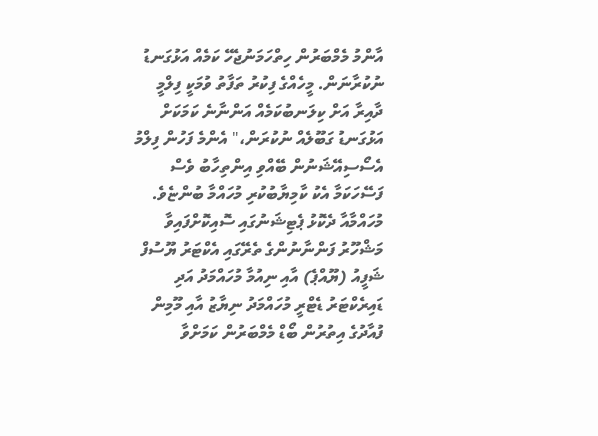އާންމު މެމްބަރުން ހިތްހަމަނުޖެހޭ ކަމެއް އަޅުގަނޑު ނުކުރާނަން. މީހެއްގެ ފިކުރު ތަފާތު ވުމަކީ ފިލްމީ ދާއިރާ އަށް ކިލަނބުކަމެއް އަންނާނެ ކަމަކަށް އަޅުގަނޑު ގަބޫލެއް ނުކުރަން،" އެންމެ ފަހުން ފިލްމު އެސޯސިއޭޝަނުން ބޭއްވި އިންތިހާބު ވެސް ފަސޭހަކަމާ އެކު ކާމިޔާބުކުރި މުހައްމާ ބުންޏެވެ.
މުހައްމާއާ ދެކޮޅު ޕެޓިޝަނުގައި ސޮއިކޮށްފައިވާ މަޝްހޫރު ފަންނާނުންގެ ތެރޭގައި އެކްޓަރު ޔޫސުފް ޝަފީއު (ޔޫއްޕެ) އާއި ނިއުމާ މުހައްމަދު އަދި ޑައިރެކްޓަރު ޑެޓްރީ މުހައްމަދު ނިޔާޒު އާއި މޫމިން ފުއާދުގެ އިތުރުން ބޯޑް މެމްބަރުން ކަމަށްވާ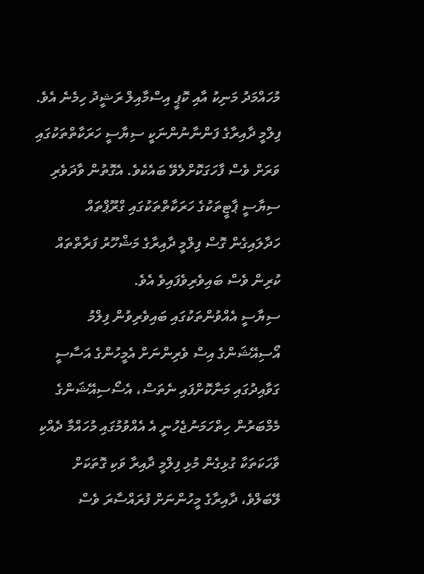މުހައްމަދު މަނިކު އާއި ކޮޕީ އިސްމާއިލް ރަޝީދު ހިމެނެ އެވެ. ފިލްމީ ދާއިރާގެ ފަންނާނުންނަކީ ސިޔާސީ ހަރަކާތްތަކުގައި ވަރަށް ވެސް ފާހަގަކޮށްލެވޭ ބައެކެވެ. އެގޮތުން ވާދަވެރި ސިޔާސީ ޕާޓީތަކުގެ ހަރަކާތްތަކުގައި ގްރޫޕްތައް ހަދާލައިގެން ގޮސް ފިލްމީ ދާއިރާގެ މަޝްހޫރު ފަރާތްތައް ކުރިން ވެސް ބައިވެރިވެފައިވެ އެވެ.
ސިޔާސީ އެއްވުންތަކުގައި ބައިވެރިވުން ފިލްމު އޯސިއޭޝަންގެ އިސް ވެރިންނަށް އެމީހުންގެ އަސާސީ ގަވާއިދުގައި މަނާކޮށްފައި ނެތަސް، އެސޯސިއޭޝަންގެ މެމްބަރުން ހިތްހަމަނުޖެހުނީ އެ އެއްވުމުގައި މުހައްމާ ދެއްކި ވާހަކަތަކާ ގުޅިގެން މުޅި ފިލްމީ ދާއިރާ ވަކި ގޮތަކަށް ލޭބަލްވެ، ދާއިރާގެ މީހުންނަށް ފުރައްސާރަ ވެސް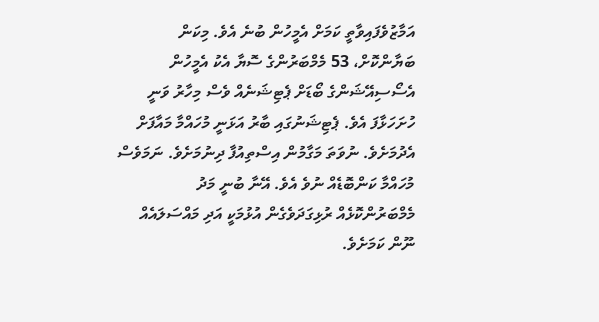އަމާޒުވެފައިވާތީ ކަމަށް އެމީހުން ބުނެ އެވެ. މިކަން ބަޔާންކޮށް، 53 މެމްބަރުންގެ ސޮޔާ އެކު އެމީހުން އެސޯސިއޭޝަންގެ ބޯޑަށް ޕެޓިޝަނެއް ވެސް މިހާރު ވަނީ ހުށަހަޅާފަ އެވެ. ޕެޓިޝަނުގައި ބާރު އަޅަނީ މުހައްމާ މައާފަށް އެދުމަށެވެ. ނުވަތަ މަގާމުން އިސްތިއުފާ ދިނުމަށެވެ. ނަމަވެސް މުހައްމާ ކަންބޮޑެއް ނުވެ އެވެ. އޭނާ ބުނީ މަދު މެމްބަރުންކޮޅެއް ރުޅިގަދަވެގެން އުޅުމަކީ އަދި މައްސަލައެއް ނޫން ކަމަށެވެ.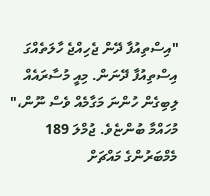"އިސްތިއުފާ ދޭން ޖެހިއްޖެ ހާލަތެއްގަ އިސްތިއުފާ ދޭނަން. މިއީ މުސާރައެއް ލިބިގެން ހުންނަ މަގާމެއް ވެސް ނޫން،" މުހައްމާ ބުންޏެވެ. ޖުމްލަ 189 މެމްބަރުންގެ މައްޗަށް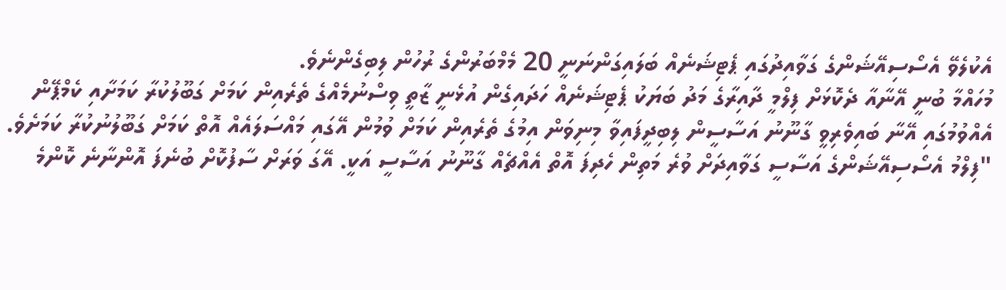އެކުލެވޭ އެސޯސިއޭޝަންގެ ގަވާއިދުގައި ޕެޓިޝަނެއް ބަލައިގަންނަނީ 20 މެމްބަރުންގެ ރުހުން ލިބިގެންނެވެ.
މުހައްމާ ބުނީ އޭނާއާ ދެކޮޅަށް ފިލްމީ ދާއިރާގެ މަދު ބަޔަކު ޕެޓިޝަނެއް ހަދައިގެން އުޅެނީ ޒާތީ ވިސްނުމެއްގެ ތެރެއިން ކަމަށް ގަބޫލުކުރާ ކަމަށާއި ކެމްޕޭން އެއްވުމުގައި އޭނާ ބައިވެރިވީ ގާނޫނު އަސާސީން ލިބިދީފައިވާ މިނިވަން އިމުގެ ތެރެއިން ކަމަށް ވުމުން އޭގައި މައްސަލައެއް އޮތް ކަމަށް ގަބޫލުނުކުރާ ކަމަށެވެ. "ފިލްމު އެސޯސިއޭޝަންގެ އަސާސީ ގަވާއިދަށް ވުރެ މަތިން ހެދިފަ އޮތް އެއްޗެއް ގާނޫނު އަސާސީ އަކީ. އޭގަ ވަރަށް ސާފުކޮށް ބުނެފަ އޮންނާނެ ކޮންމެ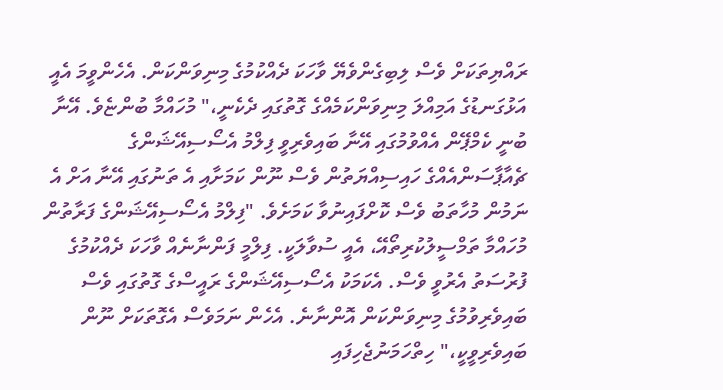ރައްޔިތަކަށް ވެސް ލިބިގެންވެޔޭ ވާހަކަ ދެއްކުމުގެ މިނިވަންކަން. އެހެންވީމަ އެއީ އަޅުގަނޑުގެ އަމިއްލަ މިނިވަންކަމެއްގެ ގޮތުގައި ދެކެނީ،" މުހައްމާ ބުންޏެވެ. އޭނާ ބުނީ ކެމްޕޭން އެއްވުމުގައި އޭނާ ބައިވެރިވީ ފިލްމު އެސޯސިއޭޝަންގެ ޗެއާޕާސަންއެއްގެ ހައިސިއްޔަތުން ވެސް ނޫން ކަމަށާއި އެ ތަނުގައި އޭނާ އަށް އެ ނަމުން މުހާތަބު ވެސް ކޮށްފައިނުވާ ކަމަށެވެ. "ފިލްމު އެސޯސިއޭޝަންގެ ފަރާތުން މުހައްމާ ތަމްސީލުކުރިތޯއޭ، އެއީ ސުވާލަކީ. ފިލްމީ ފަންނާނެއް ވާހަކަ ދެއްކުމުގެ ފުރުސަތު އެރުވީ ވެސް. އެކަމަކު އެސޯސިއޭޝަންގެ ރައީސްގެ ގޮތުގައި ވެސް ބައިވެރިވުމުގެ މިނިވަންކަން އޮންނާނެ. އެހެން ނަމަވެސް އެގޮތަކަށް ނޫން ބައިވެރިވީކީ،" ހިތްހަމަނުޖެހިފައި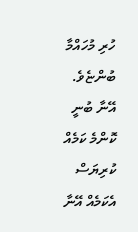ހުރި މުހައްމާ ބުންޏެވެ. އޭނާ ބުނީ ކޮންމެ ކަމެއް ކުރިޔަސް އެކަމެއް އޭނާ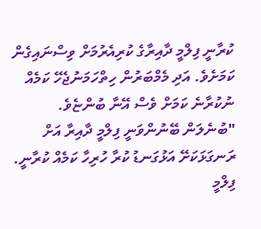ކުރާނީ ފިލްމީ ދާއިރާގެ ކުރިއެރުމަށް ވިސްނައިގެން ކަމަށެވެ. އަދި މެމްބަރުން ހިތްހަމަނުޖެހޭ ކަމެއް ނުކުރާނެ ކަމަށް ވެސް އޭނާ ބުންޏެވެ. "ބުނެލަން ބޭނުންވަނީ ފިލްމީ ދާއިރާ އަށް ރަނގަޅަކަށޭ އަޅުގަނޑު ކުރާ ހުރިހާ ކަމެއް ކުރާނީ. ފިލްމީ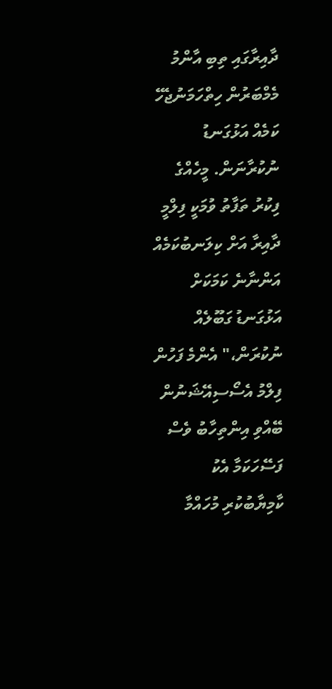ދާއިރާގައި ތިބި އާންމު މެމްބަރުން ހިތްހަމަނުޖެހޭ ކަމެއް އަޅުގަނޑު ނުކުރާނަން. މީހެއްގެ ފިކުރު ތަފާތު ވުމަކީ ފިލްމީ ދާއިރާ އަށް ކިލަނބުކަމެއް އަންނާނެ ކަމަކަށް އަޅުގަނޑު ގަބޫލެއް ނުކުރަން،" އެންމެ ފަހުން ފިލްމު އެސޯސިއޭޝަނުން ބޭއްވި އިންތިހާބު ވެސް ފަސޭހަކަމާ އެކު ކާމިޔާބުކުރި މުހައްމާ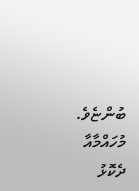ބުންޏެވެ.
މުހައްމާއާ ދެކޮޅު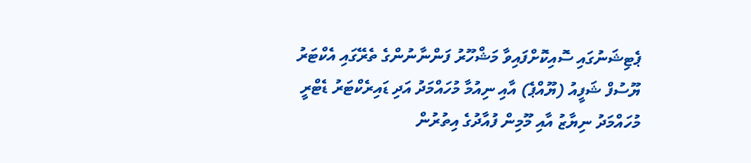ޕެޓިޝަނުގައި ސޮއިކޮށްފައިވާ މަޝްހޫރު ފަންނާނުންގެ ތެރޭގައި އެކްޓަރު ޔޫސުފް ޝަފީއު (ޔޫއްޕެ) އާއި ނިއުމާ މުހައްމަދު އަދި ޑައިރެކްޓަރު ޑެޓްރީ މުހައްމަދު ނިޔާޒު އާއި މޫމިން ފުއާދުގެ އިތުރުން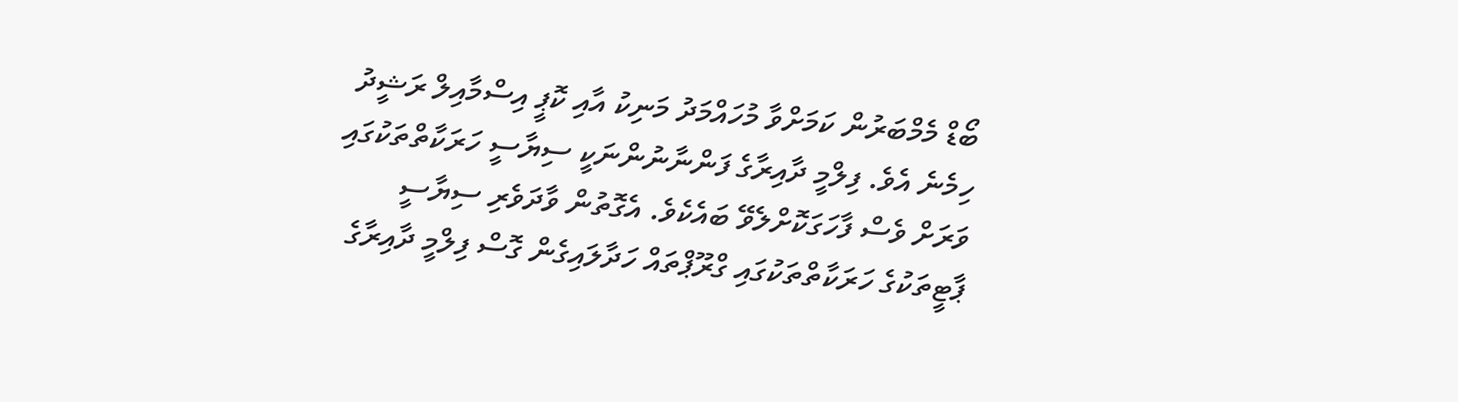ބޯޑް މެމްބަރުން ކަމަށްވާ މުހައްމަދު މަނިކު އާއި ކޮޕީ އިސްމާއިލް ރަޝީދު ހިމެނެ އެވެ. ފިލްމީ ދާއިރާގެ ފަންނާނުންނަކީ ސިޔާސީ ހަރަކާތްތަކުގައި ވަރަށް ވެސް ފާހަގަކޮށްލެވޭ ބައެކެވެ. އެގޮތުން ވާދަވެރި ސިޔާސީ ޕާޓީތަކުގެ ހަރަކާތްތަކުގައި ގްރޫޕްތައް ހަދާލައިގެން ގޮސް ފިލްމީ ދާއިރާގެ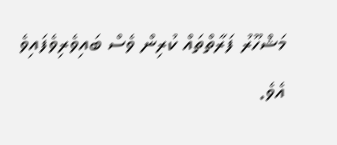މަޝްހޫރު ފަރާތްތައް ކުރިން ވެސް ބައިވެރިވެފައިވެ އެވެ.